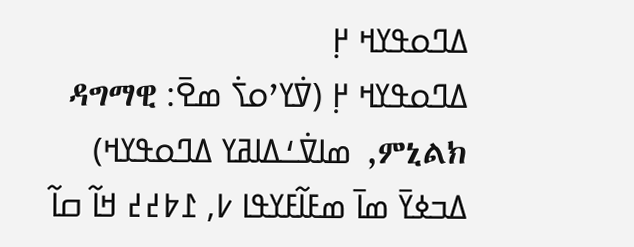ߡߣߋߟߌߞ ߂߲
ߡߣߋߟߌߞ ߂߲ (ߜ߭ߌߴߋߖ߭ ߘߐ߫: ዳግማዊ ምኒልክ, ߘߊߜ߭ߑߡߊߥߌ ߡߣߋߟߌߞ) ߡߏߦߌ߫ ߘߊ߫ ߘߓߊ߬ߓߌߟߊ ߇, ߁߈߄߄ ߞߊ߬ ߛߊ߬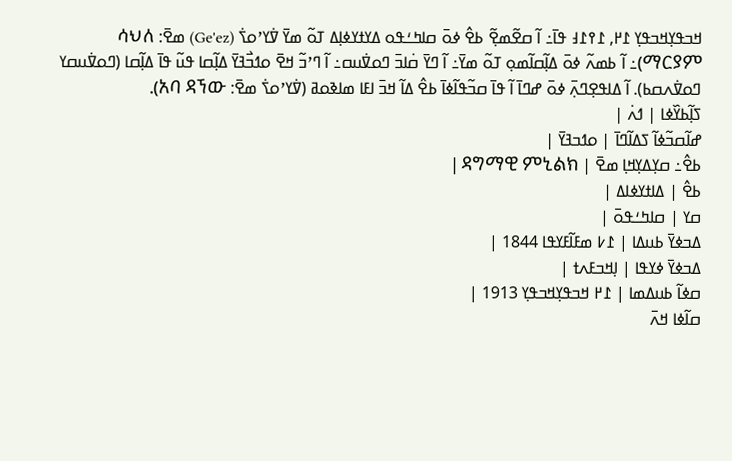ߞߏߟߌ߲ߞߏߟߌ߲ ߁߂, ߁߉߁߃ ߟߊ߫߸ ߊ߬ ߛߐ߬ߘߐ߲߬ ߕߐ߮ ߦߋ߫ ߛߊߤߑߟߋ ߡߌߙߌߦߊ߲ߡ ߠߋ߬ ߘߌ߫ ߜ߭ߌߴߋߖ߭ (Ge'ez) ߘߐ߫: ሳህለ ማርያም)߸ ߊ߬ ߕߘߍ߬ ߦߋ߫ ߡߊ߲߬ߛߊ߬ߘߋ߲ ߠߋ߬ ߘߌ߫߸ ߊ߬ ߣߌ߫ ߛ߭ߊߏ߫ ߣߋߜ߭ߎߛ߸ ߊ߬ ߣߴߏ߬ ߞߐ߫ ߋߗߏ߯ߔߌ߫ ߡߊ߲߬ߛߊ ߟߎ߬ ߟߊ߫ ߡߊ߲߬ߛߊ (ߣߋߜ߭ߎߛߌ ߣߋߜ߭ߍߛߕ). ߊ߬ ߡߊߟߐ߲ߣߍ߲߫ ߦߋ߫ ߝߣߊ߫ ߊ߬ ߟߊ߫ ߛߏ߬ߟߊ߬ߦߊ߫ ߕߐ߮ ߡߊ߬ ߞߏ߫ ߊߓߊ ߘߊߢߋߥ (ߜ߭ߌߴߋߖ߭ ߘߐ߫: አባ ዳኘው).
ߖߊ߲߬ߕߌ߰ߦߊ | ߗߍ߭ |
ߝߊ߬ߛߏ߬ߦߊ߬ ߖߡߊ߬ߣߊ߫ | ߋߗߏߔߌ߫ |
ߕߐ߮߸ ߛߌ߲ߡߌ߲ߞߊ߲ ߘߐ߫ | ዳግማዊ ምኒልክ |
ߕߐ߮ | ߡߊߙߌߦߊߡ |
ߛߌ | ߛߊߤߑߟߋ߫ |
ߡߏߦߌ߫ ߕߎߡߊ | ߁߇ ߘߓߊ߬ߓߌߟߊ 1844 |
ߡߏߦߌ߫ ߦߌߟߊ | ߊ߲ߞߏߓߍߙ |
ߛߦߊ߬ ߕߎߡߘߊ | ߁߂ ߞߏߟߌ߲ߞߏߟߌ߲ 1913 |
ߛߊ߬ߦߊ ߞߍ߫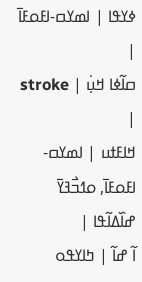ߦߌߟߊ | ߊߘߌߛ-ߊߓߋߓߊ߫ |
ߛߊ߬ߦߊ ߞߎ߲߭ | stroke |
ߞߊߓߙߎ | ߊߘߌߛ-ߊߓߋߓߊ߫, ߋߗߏ߯ߔߌ߫ ߝߊ߰ߡߊ߬ߟߊ |
ߊ߬ ߝߊ߬ | ߤߊߌߟߋ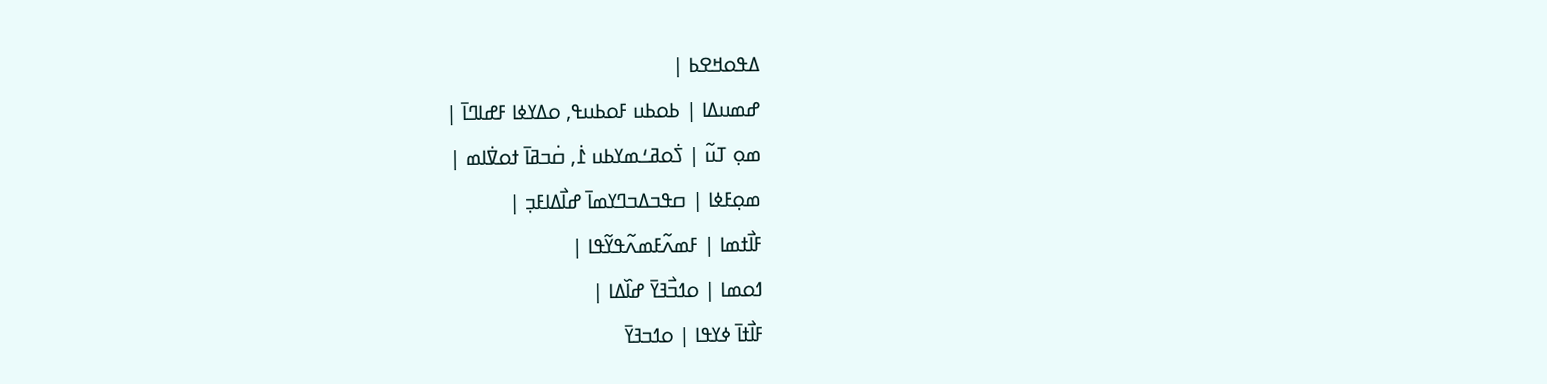ߡߟߋߞߐߕ |
ߝߘߎߡߊ | ߕߋߕߎ ߓߋߕߎߟ, ߋߡߌߦߊ ߓߝߊߣߊ߫ |
ߘߋ߲ ߠߎ߬ | ߖ߭ߋߥߑߘߌߕߎ ߁߭, ߛ߭ߏߥߊ߫ ߙߋߜ߭ߊߘ |
ߘߋ߲ߓߦߊ | ߛߟߏߡߏߣߌߘߊ߫ ߝߊ߯ߡߊߓߏ߲ |
ߓߊ߯ߙߘߊ | ߓߘߍ߬ߓߘߍ߬ߟߌ߬ߟߊ |
ߗߋߘߊ | ߋߗߏ߯ߔߌ߫ ߝߊ߰ߡߊ |
ߓߊ߯ߙߊ߫ ߦߌߟߊ | ߋߗߏߔߌ߫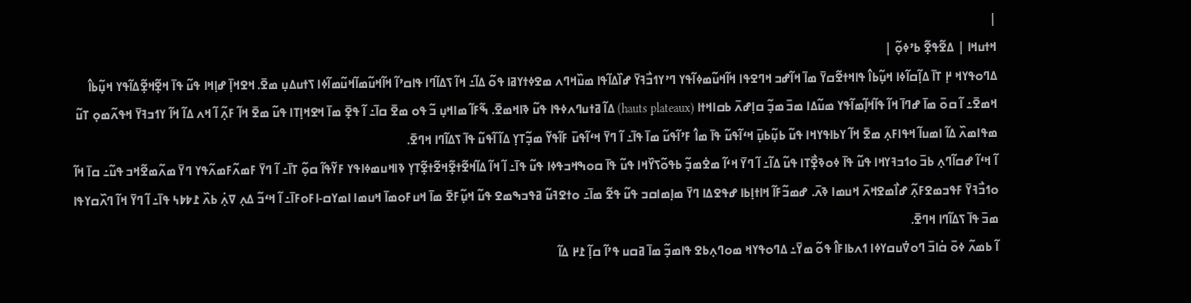|
ߞߙߎߞߊ | ߡߐ߬ߟߐ߲߬ ߕߴߦߋ߲߬ |
ߡߣߋߟߌߞ ߂߲ ߠߊ߫ ߡߊ߲߬ߛߊ߬ߦߊ ߞߎ߲߬ߕߊ߮ ߟߊߞߙߐ߬ߛߌ߫ ߘߊ߫ ߞߊ߬ߝߏ ߞߣߐߟߊ ߞߊ߬ߞߎ߬ߘߦߊ߬ߟߌ ߣߴߌߗߏ߯ߔߌ߫ ߝߊ߰ߡߊ߬ߟߊ ߘߎ߰ߞߣߍ ߘߐߦߙߌߥߊ ߟߋ߬ ߡߊ߬߸ ߞߊ߬ ߖߡߊ߬ߣߊ ߟߊߛߴߊ߬ ߞߊ߬ߞߎ߬ߘߊ߬ߞߎ߬ߘߊ߬ߦߊ ߖߙߎߡߎ߲ ߘߐ߫. ߞߐߞߊ߲߫ ߝߊ߲ߞߊ ߟߎ߬ ߟߊ߫ ߞߐ߲߬ߞߐ߲߬ߡߊ߬ߟߌ ߞߎ߲߬ߕߊ߮ ߞߘߐ߫߸ ߊ߬ ߛߋ߫ ߘߊ߫ ߝߣߊ߫ ߞߊ߬ ߟߊ߬ߞߊ߲߬ߘߊ߬ߟߌ ߘߎ߬ߡߊ ߘߏ߫ ߘߏ߲߬ ߛߊ߲ߝߍ߫ ߕߛߊߞߙߊ (hauts plateaux) ߡߊ߬ ߥߙߎߣߍߦߟߊ ߟߎ߬ ߢߊߞߘߐ߫. ߒ߬ߓߊ߬ ߘߊߞߎ߲ ߏ߬ ߟߋ ߘߐ߫ ߛߊ߫߸ ߊ߬ ߟߐ߲߫ ߘߊ߫ ߞߐߞߊ߲ߠߊ ߟߎ߬ ߘߐ߫ ߞߊ߬ ߓߍ߲߬ ߊ߬ ߞߍ ߡߊ߬ ߞߊ߬ ߌߗߏߔߌ߫ ߞߟߍ߬ߘߋ߲ ߠߎ߬ ߘߟߊߘߍ߰ ߡߊ߬ ߊߘߎߊ߬ ߞߟߊߓߍ߲ ߘߐ߫ ߞߊ߬ ߌߕߊߟߌߞߊ ߟߎ߬ ߕߎ߲߬ߕߎ߲߫ ߞߵߊ߬ߟߎ߬ ߟߊ߫ ߘߊ߮ ߓߴߊ߬ߟߎ߬ ߘߊ߫ ߟߊ߫߸ ߊ߬ ߣߌ߫ ߞߵߊ߬ߟߎ߫ ߓߊ߬ߟߌ߬ ߘߏ߲߬ߠߌ߲ ߡߊ߬ ߊ߬ߟߎ߬ ߟߊ߫ ߖߡߊ߬ߣߊ ߞߣߐ߫.
ߊ߬ ߞߵߊ߬ ߝߛߊ߬ߣߍ߲ ߕߏ߫ ߋߗߏߔߌߞߊ ߟߎ߬ ߟߊ߫ ߦߋߢߐ߲߯ߠߊ ߟߎ߬ ߡߊ߬߸ ߊ߬ ߣߌ߫ ߞߵߊ߬ ߘߐ߭ߘߏ߲߬ ߕߟߋ߬ߖߌ߰ߞߊ ߟߎ߬ ߟߊ߫ ߛߋߒߞߏߟߦߊ ߟߎ߬ ߟߊ߫߸ ߊ߬ ߞߊ߬ ߡߊ߬ߞߐ߬ߙߐ߲߬ߞߐ߬ߙߐ߲߬ߠߌ߲ ߢߊߞߎߘߦߊߟߌ ߓߌ߬ߟߊ߬ ߛߋ߲߬ ߠߊ߫߸ ߊ߬ ߣߌ߫ ߓߘߍ߬ߓߘߍ߬ߟߌ ߣߌ߫ ߘߍ߬ߘߐ߬ߞߏ ߟߎ߬߸ ߛߊ߫ ߞߊ߬ ߋߗߏ߯ߔߌ߫ ߓߟߏߘߐߓߍ߲߬ ߝߊ߯ߘߐߞߍ߫ ߞߎߘߊ ߢߍ߫. ߝߘߏ߬ߓߊ߬ ߞߊߙߊ߲ߕߊ ߝߟߐߡߊ ߣߌ߫ ߘߊ߲ߘߊߛߏ ߟߎ߬ ߟߐ߬ ߘߊ߫߸ ߋߙߐߔߎ߬ ߥߟߏߒߘߐ ߟߎ߬ ߞߎ߲߬ߓߐ߫ ߘߊ߫ ߞߎߓߋߘߊ߫ ߞߎߘߊ ߊߘߌߛ-ߊߓߋߓߊ߫߸ ߊ߬ ߞߵߏ߬ ߡߍ߲ ߜߍ߲߭ ߕߍ߰ ߁߈߈߆ ߟߊ߫߸ ߊ߬ ߣߌ߫ ߞߊ߬ ߣߍ߰ߛߌߟߊ ߘߏ߫ ߟߊ߫ ߖߡߊ߬ߣߊ ߞߣߐ߫.
ߊ߬ ߕߘߍ߬ ߦߋ߫ ߛ߭ߊߏ߫ ߣߋߜ߭ߎߛߌߦߊ ߗߍߕߊߓߊ߮ ߟߋ߬ ߘߌ߫߸ ߡߣߋߟߌߞ ߘߋߣߍ߲ߕߐ ߟߊߘߏ߲߬ ߘߊ߫ ߥߛߎ ߟߴߊ߬ ߛߊ߲߬ ߁߂ ߡߊ߬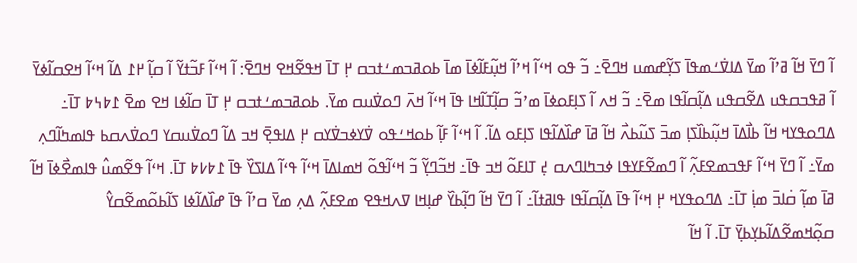ߊ߬ ߣߌ߫ ߞߊ߬ ߥߴߊ߬ ߘߌ߫ ߡߊߜ߭ߑߘߟߊ߫ ߖߌ߲߬ߝߘߎ ߞߣߐ߫߸ ߏ߬ ߟߋ ߞߵߊ߬ ߞߴߊ߬ ߞߎ߲߬ߓߊ߬ߦߊ߫ ߘߊ߫ ߕߋߥߏߘߑߙߏߛ ߂߲ ߠߊ߫ ߞߟߐ߬ߞߐ ߞߣߐ߫: ߊ߬ ߞߵߊ߬ ߓߏ߬ߙߌ߬ ߊ߬ ߛߊ߲߬ ߂߁ ߡߊ߬ ߞߵߊ߬ ߞߐߛߊ߬ߦߌ߫ ߊ߬ ߥߟߏߛߟߎ ߡߐ߬ߛߟߎ ߡߊ߲߬ߛߊ߬ߟߊ ߘߐ߫߸ ߏ߬ ߞߍ ߊ߬ ߖߊ߲ߓߋߦߊ߫ ߘߴߏ߬ ߛߊ߲߬ߠߊ߬ߞߊ ߟߊ߫ ߞߵߊ߬ ߞߍ߫ ߣߋߜ߭ߎߛ ߘߌ߫. ߕߋߥߏߘߑߙߏߛ ߂߲ ߠߊ߫ ߛߊ߬ߦߊ ߞߐ ߘߐ߫ ߁߈߆߈ ߠߊ߫߸ ߡߣߋߟߌߞ ߞߊ߬ ߕߊ߯ߡߊ߫ ߞߎ߲߬ߕߊ߰ߖߊ߲ ߘߏ߫ ߖߎ߬ߕߍ߯ ߞߊ߬ ߥߊ߫ ߝߊ߰ߡߊ߬ߟߊ ߖߊ߲ߓߋ ߡߊ߬. ߊ߬ ߞߵߊ߬ ߓߊ߲߬ ߕߋߞߑߟߋ ߜ߭ߌߦߏߜ߭ߌߛ ߂߲ ߡߊߟߐ߲߫ ߞߏ ߡߊ߬ ߣߋߜ߭ߎߛߌ ߣߋߜ߭ߍߛߕ ߟߊߘߤߊ߬ߣߍ߲ ߘߌ߫߸ ߊ߬ ߣߌ߫ ߞߵߊ߬ ߓߟߏߘߐߓߍ߲߬ ߊ߬ ߣߘߐ߬ߓߌߟߊ ߦߏߤߊߣߍߛ ߄߲ ߠߊߓߋ߬ ߞߏ ߟߊ߫߸ ߞߏ߬ߣߌ߲߬ ߏ߬ ߞߵߊ߬ߟߋ߬ ߞߘߊߡߊ߫ ߞߵߊ߬ ߟߵߊ߬ ߡߊߖߌ߰ ߟߊ߫ ߁߈߇߈ ߠߊ߫. ߞߵߊ߬ ߟߐ߬ߘߎ߮ ߟߊߘߐ߯ߦߊ߫ ߞߊ߬ ߥߊ߫ ߘߊ߲߬ ߛ߭ߊߏ߫ ߘߊ߲߭ ߠߊ߫߸ ߡߣߋߟߌߞ ߂߲ ߞߵߊ߬ ߟߊ߫ ߡߊ߲߬ߛߊ߬ߟߊ ߟߊߥߙߊ߬߸ ߊ߬ ߣߌ߫ ߞߊ߬ ߣߊ߲߬ߕߌ߰ ߝߊ߲ߞߊ ߜߍߞߟߐ ߘߐߓߍ߲߬ ߡߍ߲ ߘߌ߫ ߛߴߊ߬ ߟߊ߫ ߝߊ߰ߡߊ߬ߦߊ ߖߊ߬ߕߋ߬ߘߐ߬ߛߌ߮ ߛߋ߲߬ߞߘߐ߬ߡߊ߬ߕߌ߲ߕߌ߲߫ ߠߊ߫. ߊ߬ ߞߊ߬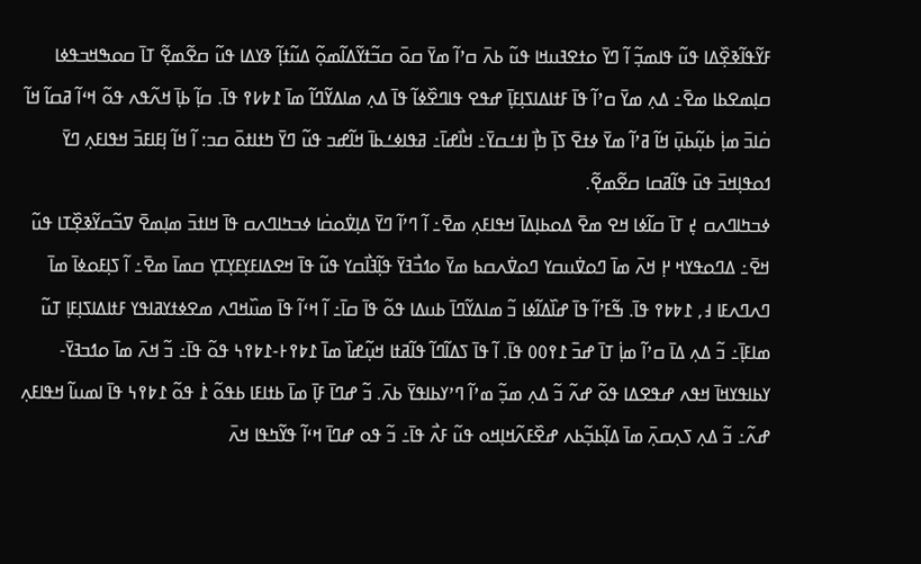ߓߌ߬ߟߊ߬ߢߐ߲߰ߡߊ ߟߎ߬ ߟߊߘߏ߲߬ ߊ߬ ߣߌ߫ ߋߙߐߔߎߞߊ ߟߎ߬ ߕߍ߫ ߛߴߊ߬ ߘߌ߫ ߛߋ߫ ߛߏ߬ߙߌ߬ߡߊ߬ߘߋ߲߬ ߡߎ߬ߙߊ߲߬ ߢߌߡߊ ߟߎ߬ ߛߐ߬ߘߐ߲߬ ߠߊ߫ ߛߋߒߞߏߟߦߊ ߛߊ߲ߘߐߕߊ ߘߐ߫߸ ߡߍ߲ ߘߌ߫ ߛߴߊ߬ ߟߊ߫ ߓߙߊߡߊߖߊ߲ߓߊ߲߫ ߝߟߐ ߟߊߣߐ߰ߦߊ߬ ߟߊ߫ ߡߍ߲ ߘߊߡߌ߬ߣߊ߬ ߘߊ߫ ߁߈߇߉ ߟߊ߫. ߛߊ߲߬ ߕߊ߲߫ ߞߍ߬ߟߍ ߟߋ߬ ߞߵߊ߬ ߥߛߊ߬ ߞߊ߬ ߛ߭ߊߏ߫ ߘߊ߲߭ ߕߎ߲߬ߕߎ߲߫ ߞߊ߬ ߥߴߊ߬ ߘߌ߫ ߦߙߐ߫ ߖߊ߲߫ ߤߊ߲߯ ߊߙߑߛߌ߫߸ ߞߊ߯ߝߊ߫߸ ߥߟߊߦߑߕߊ߫ ߞߊ߬ߝߏ ߟߎ߬ ߣߌ߫ ߤߙߊߙߋ߫ ߛߏ: ߊ߬ ߞߊ߬ ߊ߲ߓߊߓߏ߫ ߞߟߊߓߍ߲ ߣߌ߫ ߗߋߟߊ߲ߞߏ߫ ߟߎ߫ ߟߊ߬ߥߛߊ ߛߐ߬ߘߐ߲߬.
ߦߏߤߊߣߍߛ ߄߲ ߠߊ߫ ߛߊ߬ߦߊ ߞߐ ߘߐ߫ ߡߋߕߊ߲ߡߊ߫ ߞߟߊߓߍ߲ ߘߐ߫߸ ߊ߬ ߣߴߊ߬ ߣߌ߫ ߡߊ߲ߜ߭ߋߛ߭ߊ ߦߏߤߊߣߍߛ ߟߊ߫ ߞߊߙߏ߫ ߘߊ߲ߘߐ߫ ߜߏ߬ߛߌ߬ߢߐ߲߰ߠߊ ߟߎ߬ ߞߐ߫߸ ߡߣߋߟߌߞ ߂߲ ߞߍ߫ ߘߊ߫ ߣߋߜ߭ߎߛߌ ߣߋߜ߭ߍߛߕ ߘߌ߫ ߋߗߏ߯ߔߌ߫ ߟߊ߲߬ߔߊ߯ߛߌ ߟߎ߬ ߟߊ߫ ߞߐߡߊߓߌ߲ߓߌ߲ߠߌ߲ ߛߘߊ߫ ߘߐ߫߸ ߊ߬ ߖߊ߲ߓߋߦߊ߫ ߘߊ߫ ߣߍߣߍߓߊ ߃, ߁߈߈߉ ߟߊ߫. ߒ߬ߓߴߊ߬ ߟߊ߫ ߝߊ߰ߡߊ߬ߦߊ ߏ߬ ߘߊߡߌ߬ߣߊ߫ ߕߎߡߊ ߟߋ߬ ߟߊ߫ ߛߊ߫߸ ߊ߬ ߞߵߊ߬ ߟߊ߫ ߘߎ߰ߞߣߍ ߘߐߦߙߌߥߊߟߌ ߓߙߊߡߊߖߊ߲ߓߊ߲ ߠߎ߬ ߘߊߓߊ߲߫߸ ߏ߬ ߡߍ߲ ߡߊ߫ ߛߴߊ߬ ߘߊ߲߭ ߠߊ߫ ߝߏ߫ ߁߉߀߀ ߟߊ߫. ߊ߬ ߟߊ߫ ߖߡߊ߬ߣߊ߬ ߟߊ߬ߥߙߊ ߞߎ߲߬ߝߊ߰ ߘߊ߫ ߁߈߉߅-߁߈߉߆ ߟߋ߬ ߟߊ߫߸ ߏ߬ ߞߍ߫ ߘߊ߫ ߋߗߏߔߌ߫-ߌߕߊߟߌߞߊ߫ ߞߟߍ ߝߟߐߡߊ ߟߋ߬ ߝߍ߬ ߏ߬ ߡߍ߲ ߘߏ߲߬ ߘߴߊ߬ ߣߴߌߕߊߟߌ߫ ߕߍ߫. ߏ߬ ߝߣߊ߫ ߓߊ߲߫ ߘߊ߫ ߕߙߊߓߊ ߕߟߋ߬ ߁߭ ߟߋ߬ ߁߈߉߆ ߟߊ߫ ߊߘߎߊ߬ ߞߟߊߓߍ߲ ߝߍ߬߸ ߏ߬ ߡߍ߲ ߖߍ߲ߛߍ߲߫ ߘߊ߫ ߡߊ߲߬ߕߏ߲߬ߕߍ ߝߐ߰ߓߍ߬ߞߊ߲ߞߋ ߟߎ߬ ߓߍ߯ ߟߊ߫߸ ߏ߬ ߟߋ ߝߣߊ߫ ߞߵߊ߬ ߟߌ߬ߤߟߊ ߞߍ߫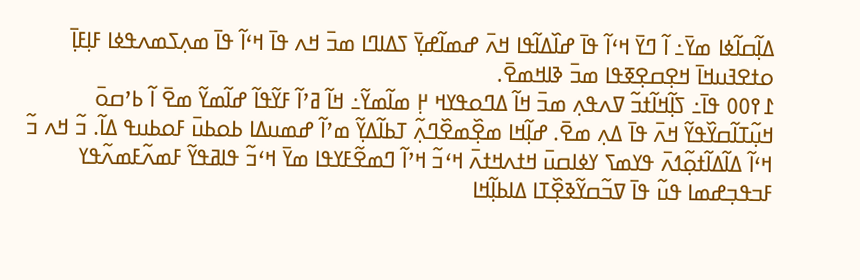ߡߊ߲߬ߛߊ߬ߦߊ ߘߌ߫߸ ߊ߬ ߣߌ߫ ߞߵߊ߬ ߟߊ߫ ߝߊ߰ߡߊ߬ߟߊ ߞߍ߫ ߝߘߊ߬ߝߌ߲߫ ߖߡߊߣߊ ߘߏ߫ ߞߍ ߟߊ߫ ߞߵߊ߬ ߟߊ߫ ߘߍ߲ߖߘߍߟߦߊ ߓߊ߲ߓߊ߲߫ ߋߙߐߔߎߞߊ߫ ߞߐ߲ߛߐ߲ߧߟߊ ߘߏ߫ ߢߊߞߘߐ߫.
߁߉߀߀ ߟߊ߫߸ ߖߊ߲߬ߞߊ߬ߙߏ߬ ߜߍߟߍ߲ ߘߏ߫ ߞߊ߬ ߡߣߋߟߌߞ ߂߲ ߘߊ߬ߘߌ߬߸ ߞߊ߬ ߥߴߊ߬ ߓߌ߬ߟߊ߬ ߝߊ߬ߘߌ߬ ߘߐ߫ ߊ߬ ߕߴߛߋ߫ ߞߎ߲߬ߠߊ߬ߛߌ߰ߟߌ߬ ߞߍ߫ ߟߊ߫ ߡߍ߲ ߘߐ߫. ߝߊ߲߬ߞߊ ߘߐ߲߰ߘߐ߰ߣߍ߲߬ ߠߕߊ߬ߡߌ߲߬ ߘߴߊ߬ ߝߘߎߡߊ ߕߋߕߎ߫ ߓߋߕߎߟ ߡߊ߬. ߏ߬ ߞߍ ߏ߬ ߞߵߊ߬ ߡߊ߬ߡߊ߬ߙߋ߲߬ߗߍ߫ ߟߌߘߖ ߌߦߊߛߎ߫ ߞߙߍߞߙߍ߫ ߞߵߏ߬ ߞߴߊ߬ ߣߘߐ߬ߓߌߟߊ ߘߌ߫ ߞߵߏ߬ ߟߊߥߟߌ߬ ߓߘߍ߬ߓߘߍ߬ߟߌ ߓߏߟߏ߲ߝߘߊ ߟߎ߬ ߟߊ߫ ߜߏ߬ߛߌ߬ߢߐ߲߰ߠߊ ߡߊߕߊ߲߬ߞߊ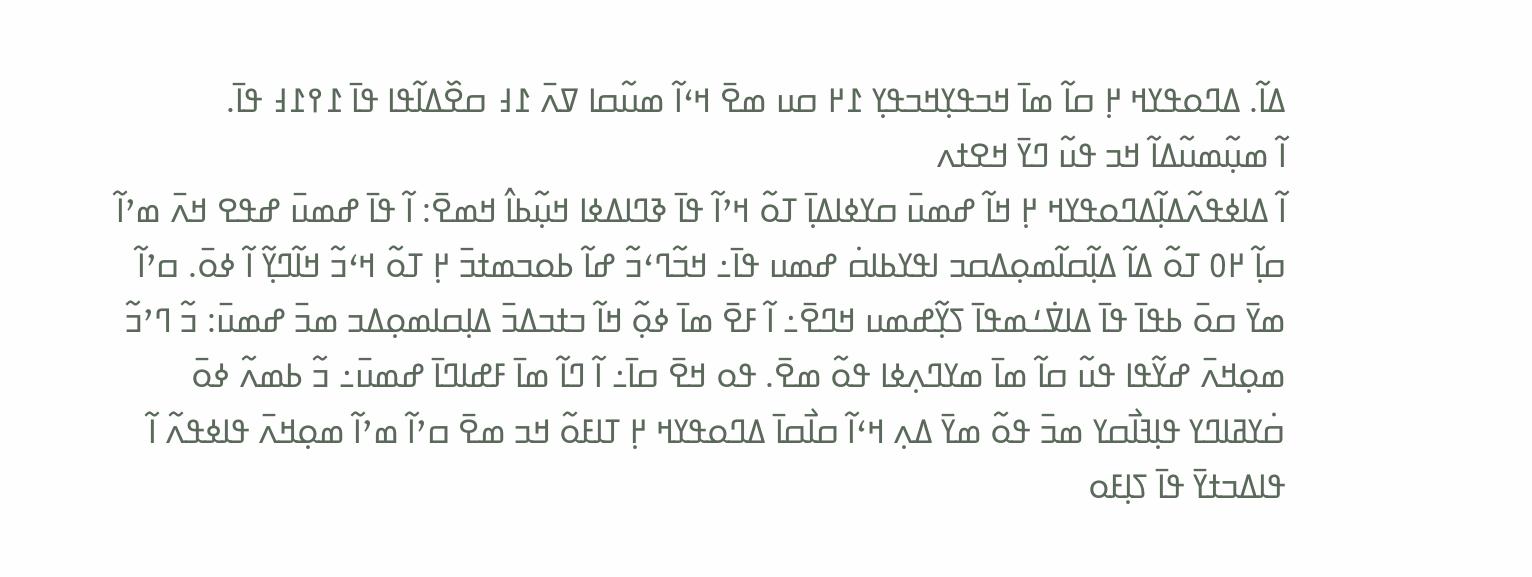ߡߊ߬. ߡߣߋߟߌߞ ߂߲ ߛߊ߬ ߘߊ߫ ߞߏߟߌ߲ߞߏߟߌ߲ ߁߂ ߛߎ ߘߐ߫ ߞߵߊ߬ ߘߎ߬ߛߊ ߜߍ߫ ߁߃ ߛߐ߰ߡߊ߬ߟߊ ߟߊ߫ ߁߉߁߃ ߟߊ߫.
ߊ߬ ߘߎ߲߬ߘߎ߬ߡߊ߬ ߞߏ ߟߎ߬ ߣߌ߫ ߞߐߙߍ
ߊ߬ ߡߊߦߟߍ߬ߡߊ߲߬ߡߣߋߟߌߞ ߂߲ ߞߊ߬ ߝߘߎ߫ ߛߌߦߊߡߊ߲߫ ߠߋ߬ ߞߴߊ߬ ߟߊ߫ ߢߣߊߡߦߊ ߞߎ߲߬ߕߊ߮ ߞߘߐ߫: ߊ߬ ߟߊ߫ ߝߘߎ߫ ߝߟߐ ߞߍ߫ ߘߴߊ߬ ߛߊ߲߬ ߂߀ ߠߋ߬ ߡߊ߬ ߡߊ߲߬ߛߊ߬ߘߋ߲ߡߛߏ ߊߟߌߕߊߛ߭ ߝߘߎ ߟߊ߫߸ ߞߏ߬ߣߵߏ߬ ߝߊ߬ ߕߋߏߘߙߏ߫ ߂߲ ߠߋ߬ ߞߵߏ߬ ߞߊ߬ߣߌ߲߬ ߊ߬ ߦߋ߫. ߛߴߊ߬ ߘߌ߫ ߛߋ߫ ߕߟߊ߫ ߟߊ߫ ߡߊߜ߭ߑߘߟߊ߫ ߖߌ߲߬ߝߘߎ ߞߣߐ߫߸ ߊ߬ ߓߐ߫ ߘߊ߫ ߦߋ߲߬ ߞߊ߬ ߏߙߏߡߏ߫ ߡߊ߲ߛߊߘߋ߲ߡߏ ߘߏ߫ ߝߘߎ߫: ߏ߬ ߣߴߏ߬ ߘߋ߲ߞߍ߫ ߝߌ߬ߟߊ ߟߎ߬ ߛߊ߬ ߘߊ߫ ߘߌߣߍ߲ߦߊ ߟߋ߬ ߘߐ߫. ߟߋ ߞߐ߫ ߛߊ߫߸ ߊ߬ ߣߊ߬ ߘߊ߫ ߓߝߊߣߊ߫ ߝߘߎ߫߸ ߏ߬ ߕߘߍ߬ ߦߋ߫ ߛ߭ߌߥߊߣߌ ߟߊ߲ߔߊ߯ߛߌ ߘߏ߫ ߟߋ߬ ߘߌ߫ ߡߍ߲ ߞߵߊ߬ ߛߊ߯ߛߊ߫ ߡߣߋߟߌߞ ߂߲ ߠߊߓߋ߬ ߞߏ ߘߐ߫ ߛߴߊ߬ ߘߴߊ߬ ߘߋ߲ߞߍ߫ ߟߊߦߟߍ߬ ߊ߬ ߟߊߡߏߙߌ߫ ߟߊ߫ ߖߊ߲ߓߋ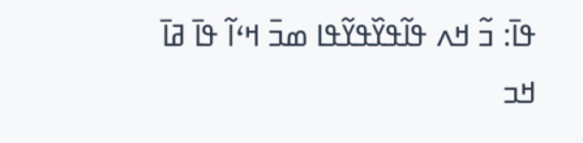ߟߊ߫: ߏ߬ ߞߍ ߟߊ߬ߟߌ߰ߟߌ߬ߟߊ ߘߏ߫ ߞߵߊ߬ ߟߊ߫ ߥߊ߫ ߞߏ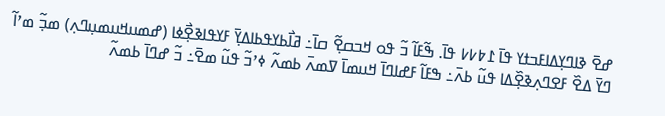ߝߐ߫ ߢߊߣߌ߲ߡߊߓߏߙߌ ߟߊ߫ ߁߈߇߇ ߟߊ߫. ߒ߬ߓߊ߬ ߏ߬ ߟߋ ߞߏߛߐ߲߬ ߛߊ߫߸ ߥߊ߯ߕߌߟߕߊߡߌ߲߫ ߓߌߟߊߢߐ߲߯ߦߊ (ߝߘߎߞߎߘߎ߲ߣߍ߲) ߘߏ߲߬ ߘߴߊ߬ ߣߌ߫ ߡߐ߰ ߓߐߣߍ߲ߢߐ߲߰ߡߊ ߟߎ߬ ߕߍ߫߸ ߒߓߊ߬ ߓߝߊߣߊ߫ ߞߎߘߊ߫ ߜߘߍ߫ ߕߘߍ߬ ߦߴߏ߬ ߟߎ߬ ߘߐ߫߸ ߏ߬ ߝߣߊ߫ ߕߘߍ߬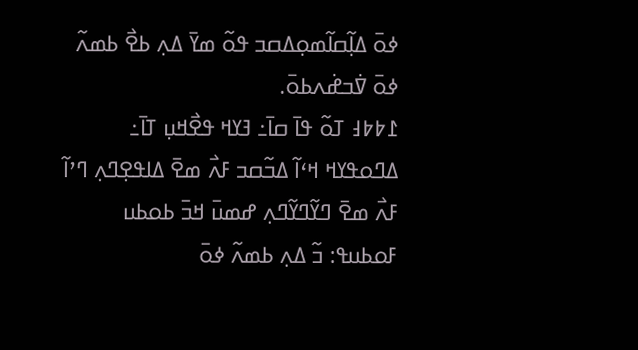ߦߋ߫ ߡߊ߲߬ߛߊ߬ߘߋ߲ߡߛߏ ߟߋ߬ ߘߌ߫ ߡߍ߲ ߕߐ߯ ߕߘߍ߬ ߦߋ߫ ߜ߭ߏߝ߭ߍߕߋ߫.
߁߈߈߃ ߠߋ߬ ߟߊ߫ ߛߊ߫߸ ߔߌߞ ߟߐ߯ߞߎ߲ ߠߊ߫߸ ߡߣߋߟߌߞ ߞߵߊ߬ ߡߏ߬ߛߏ ߓߍ߯ ߘߐ߫ ߡߊߟߐ߲ߣߍ߲ ߣߴߊ߬ ߓߍ߯ ߘߐ߫ ߣߌ߬ߣߌ߬ߣߍ߲ ߝߘߎ߫ ߞߏ߫ ߕߋߕߎ ߓߋߕߎߟ: ߏ߬ ߡߍ߲ ߕߘߍ߬ ߦߋ߫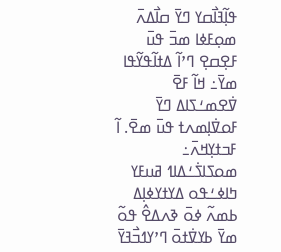ߟߊ߲߬ߔߊ߯ߛߌ ߣߌ߫ ߛߊ߯ߡߍ߫ ߘߋ߲ߓߦߊ ߘߏ߫ ߟߎ߫ ߓߐ߲ߛߐ߲ ߣߴߊ߬ ߡߙߊ߬ߟߌ߬ߟߊ ߘߌ߫߸ ߞߊ߬ ߓߐ߫ ߜ߭ߐߘߑߖߊߡ ߣߌ߫ ߓߋߜ߭ߊ߲ߘߍߙ ߟߎ߫ ߘߐ߫. ߊ߬ ߓߏߙߌ߲ߞߍ߫߸ ߘߋߖߊߖ߭ߑߡߊߗ ߥߎߓߌ ߤߊߦߑߟߋ ߡߌߙߌߦߊ߲ߡ ߕߘߍ߬ ߦߋ߫ ߢߍߡߐ߮ ߟߋ߬ ߘߌ߫ ߕߌߜ߭ߙߋ߫ ߣߴߌߗߏ߯ߔߌ߫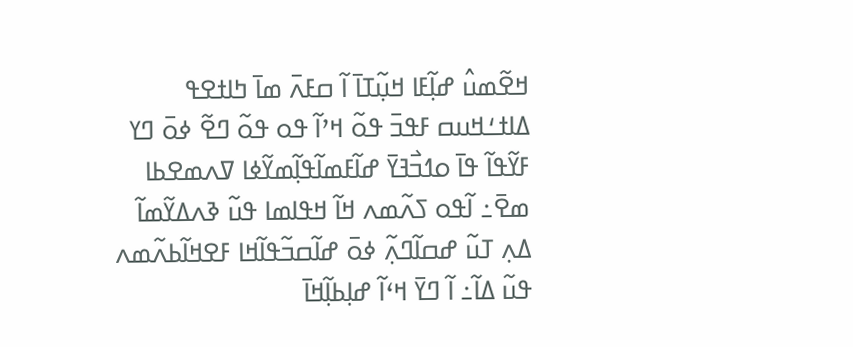ߞߐ߬ߘߎ߮ ߝߊ߲߬ߓߊ ߞߎ߲߬ߠߊ߫ ߊ߬ ߛߓߍ߫ ߘߊ߫ ߤߊߙߐߟ ߡߊߙߑߞߎߛ ߓߟߏ߫ ߟߋ߬ ߞߴߊ߬ ߟߋ ߟߋ߬ ߣߐ߬ ߦߋ߫ ߣߌ ߓߌ߬ߟߊ߬ ߟߊ߫ ߋߗߏ߯ߔߌ߫ ߝߊ߬ߓߘߊ߬ߟߊ߲߬ߘߌ߬ߦߊ ߜߍߘߐߕߊ ߘߐ߫߸ ߊ߬ߟߋ ߖߍ߬ߘߍ ߞߊ߬ ߞߟߊߘߊ ߟߎ߬ ߢߍߡߌ߬ߘߊ߬ ߡߍ߲ ߠߎ߬ ߝߛߊ߬ߣߍ߲߬ ߦߋ߫ ߝߊ߬ߛߏ߬ߟߊ߬ߞߊ ߓߐߞߊ߬ߕߍ߬ߘߍ ߟߎ߬ ߡߊ߬߸ ߊ߬ ߣߌ߫ ߞߵߊ߬ ߝߊ߲ߕߊ߲߬ߞߊ߫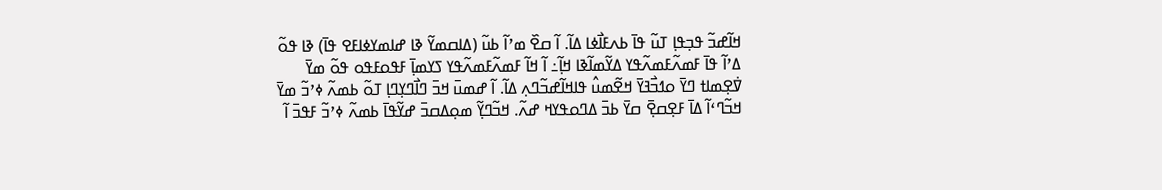ߞߊ߬ߝߏ߬ ߟߏ߲ߟߊ߲ ߠߎ߬ ߟߊ߫ ߕߍߓߊ߯ߦߊ ߡߊ߬. ߊ߬ ߛߐ߰ ߘߴߊ߬ ߕߎ߬ (ߡߊߛߘߌ߬ ߢߊ ߝߊߘߌߦߊߓߐ ߟߊ߫) ߢߊ ߟߋ߬ ߡߴߊ߬ ߟߊ߫ ߓߘߍ߬ߓߘߍ߬ߟߌ ߡߌ߬ߘߊ߬ߢߊ ߞߊ߲߬߸ ߊ߬ ߞߊ߬ ߓߘߍ߬ߓߘߍ߬ߟߌ ߖߌߘߊ߲߫ ߓߟߋߓߟߋ ߟߋ߬ ߘߌ߫ ߜ߭ߐ߲ߘߊߙ ߣߌ߫ ߋߗߏ߯ߔߌ߫ ߞߐ߬ߘߎ߮ ߟߊߞߊ߬ߝߏ߬ߣߍ߲ ߡߊ߬. ߊ߬ ߝߘߎ߫ ߞߏ߫ ߣߊ߯ߣߌ߲ߣߊ߲ ߠߋ߬ ߕߘߍ߬ ߦߴߏ߬ ߘߌ߫ ߞߏ߬ߣߵߊ߬ ߡߊ߫ ߓߐ߲ߛߐ߲߫ ߛߌ߫ ߕߏ߫ ߡߣߋߟߌߞ ߝߍ߬. ߞߏ߬ߣߌ߲߬ ߘߋ߲ߡߛߏ߫ ߝߌ߬ߟߊ߫ ߕߘߍ߬ ߦߴߏ߬ ߓߟߏ߫ ߊ߬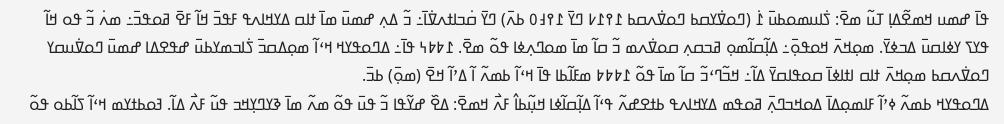ߟߊ߫ ߝߘߎ ߞߘߐ߬ߡߊ߲ ߠߎ߬ ߘߐ߫: ߖ߭ߊߎߘߋߕߎ߫ ߁߭ (ߣߋߜ߭ߌߛߕ ߣߋߜ߭ߍߛߕ ߁߉߁߇ ߣߌ߫ ߁߉߃߀ ߕߍ߫) ߣߌ߫ ߛ߭ߏߊߙߍߜ߭ߊ߫߸ ߏ߬ ߡߍ߲ ߝߘߎ߫ ߘߊ߫ ߙߊߛ ߡߌߞߊߍߟ ߓߟߏ߫ ߞߊ߬ ߓߐ߫ ߥߋߟߏ߫߸ ߘߍ߭ ߏ߬ ߟߋ ߞߊ߬ ߟߌߖ ߌߦߊߛߎ߫ ߡߏߦߌ߫. ߘߋ߲ߞߍ߫ ߞߋߟߋ߲߫߸ ߡߊ߲߬ߛߊ߬ߘߋ߲ ߥߏߛߍ߲ ߛߋߜ߭ߍߘ ߏ߬ ߛߊ߬ ߘߊ߫ ߘߋߣߍ߲ߦߊ ߟߋ߬ ߘߐ߫. ߁߈߈߆ ߟߊ߫߸ ߡߣߋߟߌߞ ߞߵߊ߬ ߘߋ߲ߡߛߏ߫ ߖ߭ߊߏߘߌߕߎ߫ ߝߟߐߡߊ ߝߘߎ߫ ߣߋߜ߭ߎߛߌ ߣߋߜ߭ߍߛߕ ߘߋ߲ߞߍ߫ ߙߊߛ ߊߙߊߦߊ߫ ߛߋߟߊߛߌ߫ ߡߊ߬߸ ߞߏ߬ߣߵߏ߬ ߛߊ߬ ߘߊ߫ ߟߋ߬ ߁߈߈߈ ߘߓߊ߬ߕߊ ߟߊ߫ ߞߵߊ߬ ߕߘߍ߬ ߊ߬ ߡߴߊ߬ ߞߐ߫ (ߘߋ߲߫) ߕߏ߫.
ߡߣߋߟߌߞ ߕߘߍ߬ ߦߴߊ߬ ߓߊߘߋ߲ߡߊ߫ ߡߋߞߏߣߍ߲߫ ߥߋߟߘ ߡߌߞߊߍߟ ߕߙߐߝߍ߬ ߟߵߊ߬ ߡߊ߲߬ߛߊ߬ߦߊ ߞߎ߲߬ߕߊ߮ ߓߍ߯ ߞߘߐ߫: ߡߐ߰ ߝߌ߬ߟߊ ߏ߬ ߟߎ߫ ߟߋ߬ ߘߍ߬ ߘߊ߫ ߢߌߣߌ߲ߞߏ ߟߎ߬ ߓߍ߯ ߡߊ߬. ߔߋߕߙߌߘ ߞߵߊ߬ ߖߊ߬ߕߋ ߟߋ߬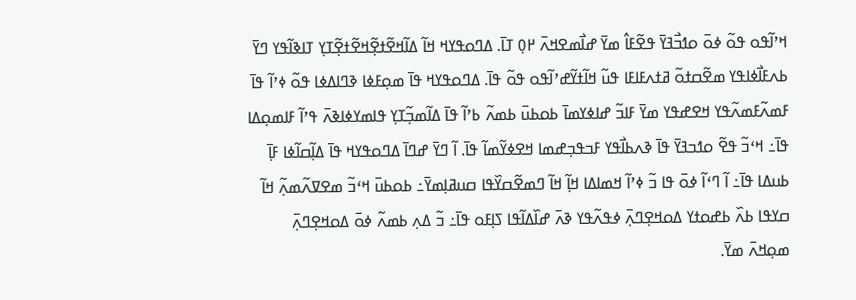ߞߴߊ߬ߟߋ ߟߋ߬ ߦߋ߫ ߋߗߏ߯ߔߌ߫ ߟߐ߬ߓߊ߮ ߘߌ߫ ߝߊ߯ߘߐߞߍ߫ ߂߀߲ ߠߊ߫. ߡߣߋߟߌߞ ߞߊ߬ ߡߊ߬ߞߐ߬ߙߐ߲߬ߞߐ߬ߙߐ߲߬ߠߌ߲ ߠߊߢߊ߬ߟߌ ߣߌ߫ ߕߍߓߊ߯ߦߊߟߌ ߘߐ߬ߛߙߋ߬ ߥߙߍߓߊߓߊ ߟߎ߬ ߞߊ߬ߙߌ߬ߝߴߊ߬ߟߋ ߟߋ߬ ߟߊ߫. ߡߣߋߟߌߞ ߟߊ߫ ߘߋ߲ߓߦߊ ߢߣߊߡߦߊ ߟߋ߬ ߦߴߊ߬ ߟߊ߫ ߓߘߍ߬ߓߘߍ߬ߟߌ ߞߐߝߟߌ ߘߌ߫ ߓߊߏ߬ ߝߊߦߌߘߊ߫ ߕߋߕߎ߫ ߕߘߍ߬ ߕߴߊ߬ ߟߊ߫ ߡߊ߬ߘߏ߲߬ߠߌ߲ ߟߊߘߌߦߊߢߍ߫ ߟߴߊ߬ ߓߊߘߋ߲ߡߊ ߟߊ߫߸ ߞߵߏ߬ ߟߐ߬ ߋߗߏߔߌ߫ ߟߊ߫ ߢߍߕߊ߯ߟߌ ߓߏߟߏ߲ߝߘߊ ߞߐߦߌ߬ߘߊ߬ ߟߊ߫. ߊ߬ ߣߌ߫ ߝߣߊ߫ ߡߣߋߟߌߞ ߟߊ߫ ߡߊ߲߬ߛߊ߬ߦߊ ߓߊ߲߫ ߕߎߡߊ ߟߊ߫߸ ߊ߬ ߣߵߊ߬ ߦߋ߫ ߟߊ ߏ߬ ߦߴߊ߬ ߞߘߊߡߊ ߞߊ߲߬ ߞߊ߬ ߣߘߐ߬ߛߌ߰ߟߊ ߛߎߥߊ߲ߘߌ߫߸ ߕߋߕߎ߫ ߞߵߏ߬ ߘߐߜߍ߬ߘߍ߲߬ ߞߊ߬ ߛߌߟߊ ߕߍ߰ ߕߝߋߙߌ ߡߋߞߐ߲ߣߍ߲߫ ߦߟߍ߬ߟߌ ߢߍ߫ ߝߊ߰ߡߊ߬ߟߊ ߖߊ߲ߓߋ ߟߊ߫߸ ߏ߬ ߡߍ߲ ߕߘߍ߬ ߦߋ߫ ߡߋߞߐ߲ߣߍ߲߫ ߘߋ߲ߞߍ߫ ߘߌ߫.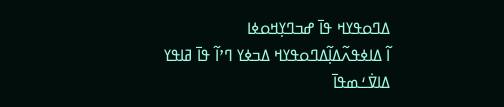ߡߣߋߟߌߞ ߟߊ߫ ߝߏߣߌ߲ߞߋߦߊ
ߊ߬ ߡߊߦߟߍ߬ߡߊ߲߬ߡߣߋߟߌߞ ߡߏߦߌ ߣߴߊ߬ ߟߊ߫ ߥߊߟߌ ߡߊߜ߭ߑߘߟߊ߫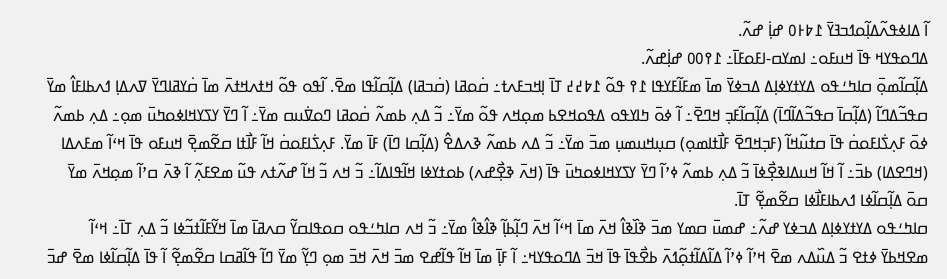ߊ߬ ߡߊߦߟߍ߬ߡߊ߲߬ߋߗߏߔߌ߫ ߁߈߅߀ ߝߊ߲߭ ߝߍ߬.
ߡߣߋߟߌߞ ߟߊ߫ ߞߎߓߋ߸ ߊߘߌߛ-ߊߓߋߓߊ߫߸ ߁߉߀߀ ߝߊ߲߭ߝߍ߬.
ߡߊ߲߬ߛߊ߬ߘߋ߲߫ ߛߊߤߑߟߋ ߡߌߙߌߦߊ߲ߡ ߡߏߦߌ߫ ߘߊ߫ ߘߓߊ߬ߓߌߟߊ ߁߉ ߟߋ߬ ߁߈߄߄ ߠߊ߫ ߊ߲ߞߏߓߍߙ߸ ߛ߭ߋߥߊ (ߛ߭ߏߥߊ) ߡߊ߲߬ߛߊ߬ߟߊ ߘߐ߫. ߊ߬ߟߋ ߟߋ߬ ߞߙߍߞߙߍ߫ ߘߊ߫ ߛ߭ߌߥߊߣߌ߫ ߜߍߡߊ߲ ߗߍߕߊߓߊ߮ ߘߌ߫ ߛߟߏ߬ߡߣߊ߬ (ߡߊ߲߬ߛߊ߫ ߛߟߏ߬ߡߊ߬ߣߊ߫) ߡߊ߲߬ߛߊ߬ߓߏ߲ ߞߣߐ߫߸ ߊ߬ ߦߋ߫ ߤߊߌߟߋ ߡߟߋߞߐߕ ߘߋ߲ߞߍ ߟߋ߬ ߘߌ߫߸ ߏ߬ ߡߍ߲ ߕߘߍ߬ ߛ߭ߋߥߊ ߣߋߜ߭ߎߛ ߘߌ߫߸ ߊ߬ ߣߌ߫ ߌߖߌߞߊߦߋߤߎ߫ ߘߋ߲߸ ߡߍ߲ ߕߘߍ߬ ߦߋ߫ ߓߍ߲ߖ߭ߊߓߋߛ߭ ߟߊ߫ ߛߙߎ߬ߞߊ߬ (ߓߏ߲ߞߣߐ߫ ߓߊ߯ߙߊߘߋ߲) ߛߎ߲ߞߎߘߎ߲ ߘߏ߫ ߘߌ߫߸ ߏ߬ ߡߍ ߕߘߍ߬ ߢߍߡߐ߮ (ߡߊ߲߬ߛߊ ߣߊ߫) ߓߊ߫ ߘߌ߫. ߓߍ߲ߖ߭ߊߓߋߛ߭ ߞߊ߬ ߓߊ߯ߙߊ ߛߐ߬ߘߐ߲߫ ߞߎߓߋ ߟߊ߫ ߞߵߊ߬ ߘߓߍߡߊ (ߞߣߐߡߊ) ߕߏ߫߸ ߊ߬ ߞߊ߬ ߞߎߡߊߢߐ߲߯ߦߊ߫ ߏ߬ ߡߍ߲ ߕߘߍ߬ ߦߴߊ߬ ߣߌ߫ ߌߖߌߞߊߦߋߤߎ߫ ߟߊ߫ (ߞߍ߫ ߢߐ߲߯ߝߍ) ߕߋߙߌߦߊ ߞߊ߬ߟߊߡߊ߬߸ ߏ߬ ߞߍ ߏ߬ ߞߊ߬ ߝߍ߬ߙߍ ߟߎ߬ ߘߐߓߍ߲߬ ߊ߬ ߢߍ߫ ߛߴߊ߬ ߘߋ߲ߞߍ߫ ߘߌ߫ ߛߋ߫ ߡߊ߲߬ߛߊ߬ߦߊ ߗߍߕߊߓߊ߯ߦߊ ߛߐ߬ߘߐ߲߬ ߠߊ߫.
ߛߊߤߑߟߋ ߡߌߙߌߦߊ߲ߡ ߡߏߦߌ ߝߍ߬߸ ߝߘߎ߫ ߛߘߌ ߘߏ߫ ߢߊ߰ߢߊ߮ ߞߍ߫ ߘߊ߫ ߞߵߊ߬ ߞߍ߫ ߣߊ߲߬ߕߊ߲߬ ߢߊ߮ߢߊ߮ ߘߌ߫߸ ߏ߬ ߞߍ ߛߊߤߑߟߋ ߛߋߟߊߛߌ߬ ߛߍߥߊ߫ ߘߊ߫ ߞߌ߬ߓߊ߬ߙߏ߬ߦߊ ߏ߬ ߡߍ߲ ߠߊ߫߸ ߞߵߊ߬ ߘߐߞߕߌ߫ ߦߙߐ ߏ߬ ߡߎ߰ߡߍ ߘߐ߫ ߞߴߊ߬ ߦߴߊ߬ ߡߊ߬ߡߊ߬ߙߋ߲߬ߗߍ߫ ߕߐ߯ߟߊ߫ ߟߊ߫ ߞߏ߫ ߡߣߋߟߌߞ߸ ߊ߬ ߓߊ߲߫ ߘߊ߫ ߞߊ߬ ߟߊ߬ߝߐ ߘߏ߫ ߞߍ߫ ߞߏ߫ ߘߋ߲ ߣߌ߲߬ ߘߌ߫ ߣߊ߬ ߟߊ߬ߥߛߊ ߛߐ߬ߘߐ߲߬ ߊ߬ ߟߊ߫ ߡߊ߲߬ߛߊ߬ߦߊ ߘߐ߫ ߝߏ߫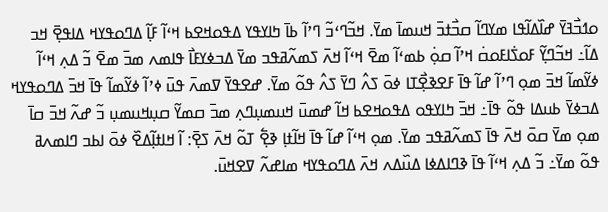ߋߗߏ߯ߔߌ߫ ߝߊ߰ߡߊ߬ߟߊ ߘߌߣߊ߬ ߛߏ߯ߙߏ߫ ߞߎߘߊ߫ ߘߌ߫. ߞߏ߬ߣߵߏ߬ ߣߴߊ߬ ߕߊ߫ ߤߊߌߟߌ ߡߟߋߞߐߕ ߞߵߊ߬ ߓߊ߲߬ ߡߣߋߟߌߞ ߡߊߟߐ߲߫ ߞߏ ߡߊ߬߸ ߞߏ߬ߣߌ߲߬ ߓߋߖ߭ߊߓߋߛ߭ ߞߴߊ߬ ߛߋ߲߭ ߕߘߵߊ߬ ߘߐ߫ ߞߵߊ߬ ߞߍ߫ ߖߘߍ߬ߥߟߏ ߘߌ߫ ߡߏߦߌߓߊ߯ ߟߊߘߍ ߘߏ߫ ߘߐ߫ ߏ߬ ߡߍ߲ ߞߵߊ߬ ߦߌ߬ߘߊ߬ ߞߏ߫ ߘߋ߲ ߣߴߊ߬ ߝߊ߬ ߟߊ߫ ߓߐߢߐ߲߯ߠߊ ߦߋ߫ ߖߍ߮ ߣߌ߫ ߖߍ߮ ߟߋ߬ ߘߌ߫. ߝߐߟߌ߫ ߜߘߍ߫ ߟߎ߫ ߦߴߊ߬ ߦߌ߬ߘߊ߬ ߟߊ߫ ߞߏ߫ ߡߣߋߟߌߞ ߡߏߦߌ߫ ߕߎߡߊ ߟߋ߬ ߟߊ߫߸ ߞߏ߫ ߤߊߌߟߋ ߡߟߋߞߐߕ ߞߊ߬ ߝߘߎ߫ ߞߎߘߎ߲ߣߍ߲ ߘߏ߫ ߛߘߌ߬ ߛߎ߲ߞߎߘߎ߲ ߏ߬ ߝߍ߬ ߞߏ߫ ߛߊ߫ ߘߋ߲ ߘߌ߫ ߛߋ߫ ߞߍ߫ ߟߊ߫ ߖߘߍ߬ߥߟߏ ߘߌ߫. ߘߋ߲ ߞߵߊ߬ ߝߊ߬ ߟߊ߫ ߞߊ߬ߙߊ߲ ߢߐ߲߱ ߠߋ߬ ߞߍ߫ ߖߐ߲߫: ߊ߬ ߞߊߙߊ߲߬ߡߐ߰ ߦߋ߫ ߊߕߏ ߣߊߘߍߥ ߟߋ߬ ߘߌ߫߸ ߏ߬ ߡߍ߲ ߞߵߊ߬ ߟߊ߫ ߢߣߊߡߦߊ ߡߎ߰ߡߍ ߞߍ߫ ߡߣߋߟߌߞ ߘߊߝߍ߬ ߜߐߞߎ߫.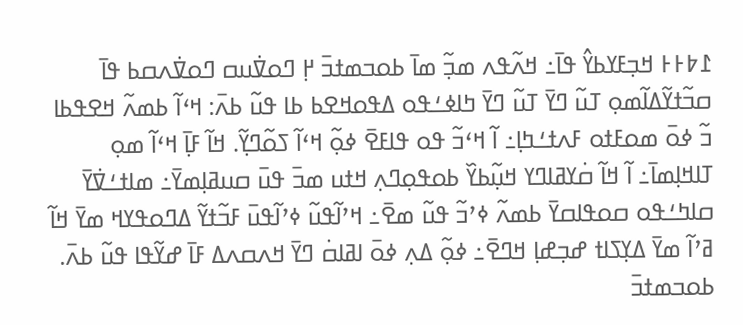߁߈߅߅ ߞߏ߲ߓߌߕߌ߮ ߟߊ߫߸ ߞߍ߬ߟߍ ߘߏ߲߬ ߘߊ߫ ߕߋߏߘߙߏ߫ ߂߲ ߣߋߜ߭ߎߛ ߣߋߜ߭ߍߛߕ ߟߊ߫ ߛߏ߬ߙߌ߬ߡߊ߬ߘߋ߲ ߠߎ߬ ߣߌ߫ ߠߎ߬ ߣߌ߫ ߤߊߦߑߟߋ ߡߟߋߞߐߕ ߕߊ ߟߎ߬ ߕߍ߫: ߞߵߊ߬ ߕߘߍ߬ ߞߐߟߕߊ ߏ߬ ߦߋ߫ ߘߋߓߙߋ ߓߍߙߑߤߊ߲߸ ߊ߬ ߞߵߏ߬ ߟߋ ߟߊߓߐ߫ ߦߋ߲߬ ߞߵߊ߬ ߖߋ߬ߣߌ߲߬. ߞߊ߬ ߓߊ߲߫ ߞߵߊ߬ ߘߋ߲ ߠߊߞߊ߲ߘߊ߫߸ ߊ߬ ߞߊ߬ ߛ߭ߌߥߊߣߌ ߞߎ߲߬ߕߌ߰ ߕߋߟߋ߲ߣߍ߲ ߞߙߎ ߘߏ߫ ߟߎ߫ ߛߎߥߊ߲ߘߌ߫߸ ߘߊߙߑߜ߭ߌ߫ ߛߊߤߑߟߋ ߛߋߟߊߛߌ߫ ߕߘߍ߬ ߦߴߏ߬ ߟߎ߬ ߘߐ߫߸ ߞߴߊ߬ߟߎ߬ ߦߴߊ߬ߟߎ߫ ߓߏ߬ߙߌ߬ ߡߣߋߟߌߞ ߘߌ߫ ߞߊ߬ ߥߴߊ߬ ߘߌ߫ ߡߌ߲ߖߊߙ ߝߏ߲ߝߊ߲ ߞߣߐ߫߸ ߦߋ߲߬ ߡߍ߲ ߦߋ߫ ߊߥߊߛ߭ ߣߌ߫ ߞߍߛߍߡ ߓߊ߫ ߝߌ߬ߟߊ ߟߎ߬ ߕߍ߫. ߕߋߏߘߙߏ߫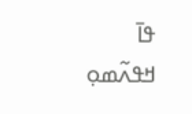ߟߊ߫ ߞߟߍ߬ߘߋ߲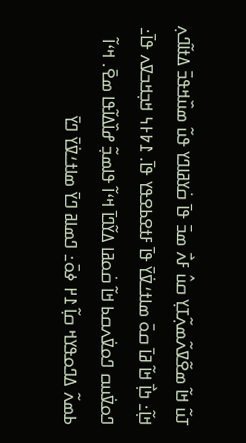ߠߎ߬ ߞߊ߬ ߘߐ߬ߜߍ߬ߘߍ߲߬ߠߌ߲ ߛߎ߮ ߓߍ߯ ߘߏ߫ ߟߊ߫ ߛ߭ߌߥߊߣߌ ߟߎ߬ ߘߎ߰ߞߟߏ߫ ߡߙߊ߬ߣߍ߲ ߞߊ߲߬߸ ߤߊ߲߯ ߞߊ߬ ߥߊ߫ ߛߋ߫ ߘߊߙߑߜ߭ߌ߫ ߟߊ߫ ߓߙߐߕߐߟߌ ߟߊ߫. ߁߈߅߆ ߞߏ߲ߞߏߜߍ ߟߊ߫߸ ߣߋߜ߭ߎߛ ߣߋߜ߭ߍߛߕ ߞߊ߬ ߛ߭ߋߥߊ ߡߌ߬ߣߊ߫ ߞߵߊ߬ ߟߊߘߏ߲߬ ߝߊ߰ߡߊ߬ߟߊ ߘߐ߫. ߞߵߊ߬ ߕߘߍ߬ ߡߣߋߟߌߞ ߛߊ߲߬ ߁߂ ߦߋ߫߸ ߣߘߊߥ ߣߌ߫ ߘߊߙߑߜ߭ߌ߫ ߣߌ߫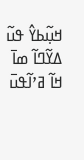ߞߎ߲߬ߕߌ߮ ߟߎ߬ ߡߌ߬ߣߊ߬ ߘߊ߫ ߞߊ߬ ߥߴߊ߬ߟߎ߫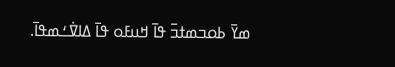ߘߌ߫ ߕߋߏߘߙߏ߫ ߟߊ߫ ߞߎߓߋ ߟߊ߫ ߡߊߜ߭ߑߘߟߊ߫.